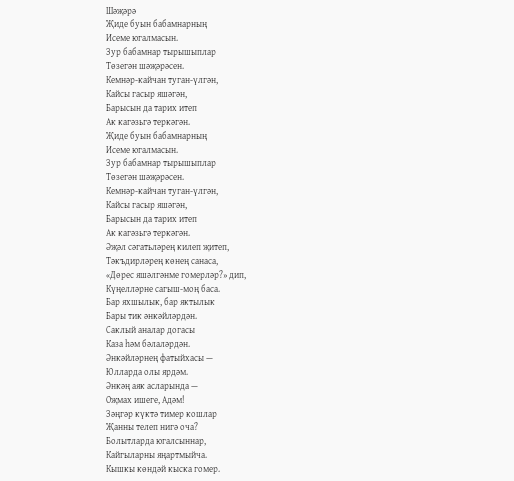Шәҗәрә
Җиде буын бабамнарның
Исеме югалмасын.
Зур бабамнар тырышыплар
Төзегән шәҗәрәсен.
Кемнәр-кайчан туган-үлгән,
Кайсы гасыр яшәгән,
Барысын да тарих итеп
Ак кагәзьгә теркәгән.
Җиде буын бабамнарның
Исеме югалмасын.
Зур бабамнар тырышыплар
Төзегән шәҗәрәсен.
Кемнәр-кайчан туган-үлгән,
Кайсы гасыр яшәгән,
Барысын да тарих итеп
Ак кагәзьгә теркәгән.
Әҗәл сәгатьләрең килеп җитеп,
Тәкъдирләрең көнең санаса,
«Дөрес яшәлгәнме гомерләр?» дип,
Күңелләрне сагыш-моң баса.
Бар яхшылык, бар яктылык
Бары тик әнкәйләрдән.
Саклый аналар догасы
Каза һәм бәлаләрдән.
Әнкәйләрнең фатыйхасы —
Юлларда олы ярдәм.
Әнкәң аяк асларында —
Оҗмах ишеге, Адәм!
Зәңгәр күктә тимер кошлар
Җанны телеп нигә оча?
Болытларда югалсыннар,
Кайгыларны яңартмыйча.
Кышкы көндәй кыска гомер.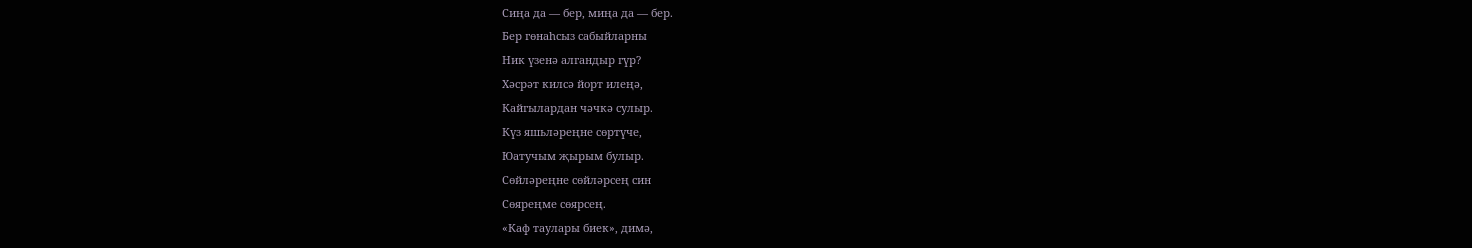Сиңа да — бер, миңа да — бер.
Бер гөнаһсыз сабыйларны
Ник үзенә алгандыр гүр?
Хәсрәт килсә йорт илеңә,
Кайгылардан чәчкә сулыр.
Күз яшьләреңне сөртүче,
Юатучым җырым булыр.
Сөйләреңне сөйләрсең син
Сөяреңме сөярсең.
«Каф таулары биек», димә,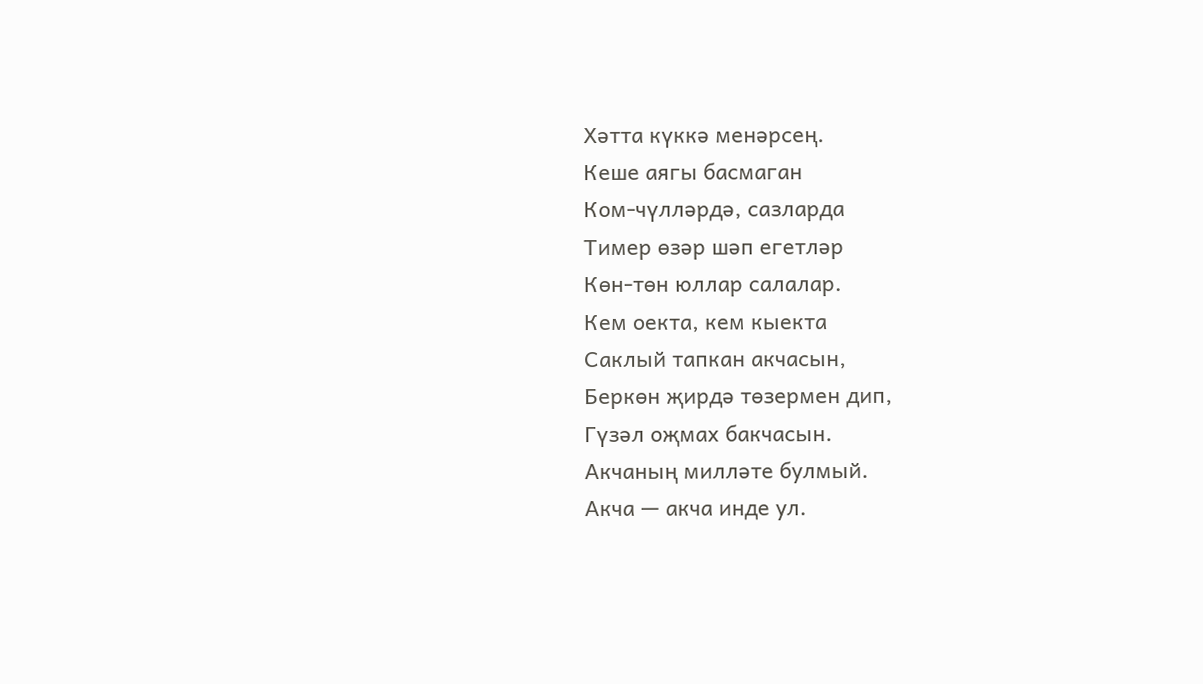Хәтта күккә менәрсең.
Кеше аягы басмаган
Ком-чүлләрдә, сазларда
Тимер өзәр шәп егетләр
Көн-төн юллар салалар.
Кем оекта, кем кыекта
Саклый тапкан акчасын,
Беркөн җирдә төзермен дип,
Гүзәл оҗмах бакчасын.
Акчаның милләте булмый.
Акча — акча инде ул.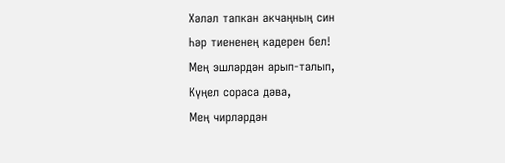Хәләл тапкан акчаңның син
Һәр тиененең кадерен бел!
Мең эшләрдән арып-талып,
Күңел сораса дәва,
Мең чирләрдән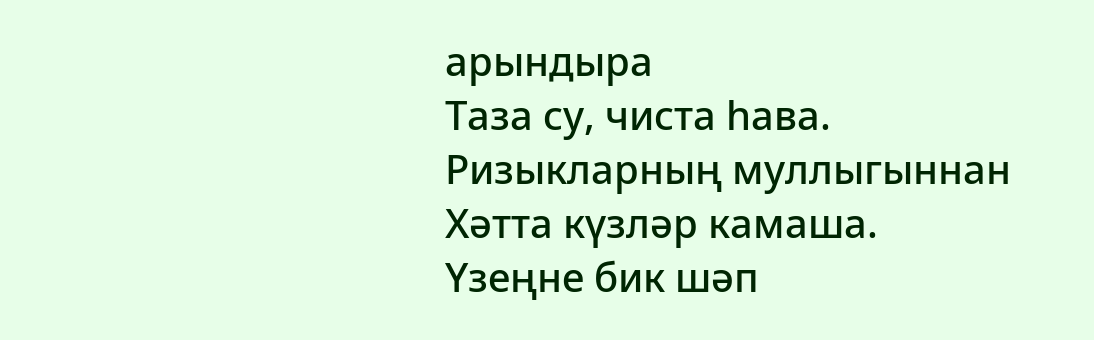арындыра
Таза су, чиста һава.
Ризыкларның муллыгыннан
Хәтта күзләр камаша.
Үзеңне бик шәп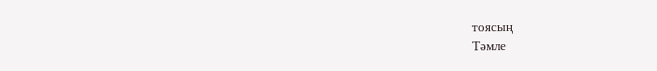тоясың
Тәмле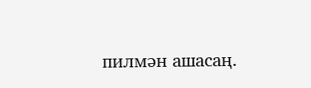пилмән ашасаң.